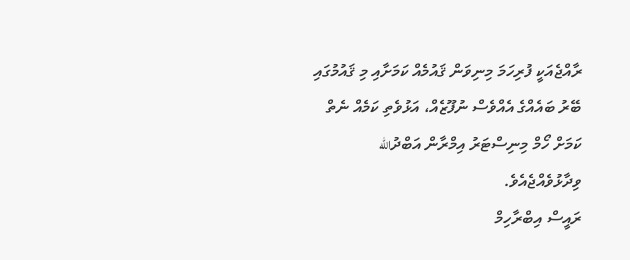ރާއްޖެއަކީ ފުރިހަމަ މިނިވަން ޤައުމެއް ކަމަށާއި މި ޤައުމުގައި ބޭރު ބައެއްގެ އެއްވެސް ނުފޫޒެއް، އަޅުވެތި ކަމެއް ނެތް ކަމަށް ހޯމް މިނިސްޓަރު އިމްރާން އަބްދުالله ވިދާޅުވެއްޖެއެވެ.
ރައީސް އިބްރާހިމް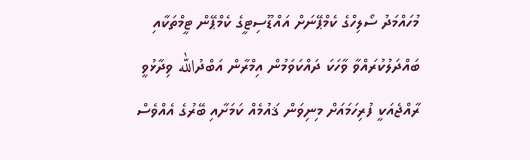މުހައްމަދު ސޯލިހްގެ ކެމްޕޭނަށް އައްޑޫސިޓީގެ ކެމްޕޭން ޓީމްތަކާއި ބައްދަލުކުރައްވާ ވާހަކަ ދައްކަވަމުން އިމްރާން އަބްދުالله ވިދާޅުވީ ރާއްޖެއަކީ ފުރިހަމައަށް މިނިވަން ޤައުމެއް ކަމަށާއި ބޭރުގެ އެއްވެސް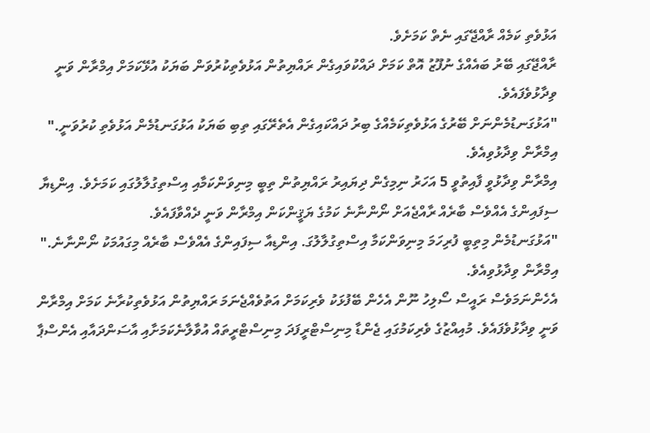އަޅުވެތި ކަމެއް ރާއްޖޭގައި ނެތް ކަމަށެވެ.
ރާއްޖޭގައި ބޭރު ބައެއްގެ ނުފޫޒު އޮތް ކަމަށް ދައްކުވައިގެން ރައްޔިތުން އަޅުވެތިކުރުވަން ބަޔަކު އުޅޭކަމަށް އިމްރާން ވަނީ ވިދާޅުވެފައެވެ.
"އަޅުގަނޑުމެންނަށް ބޭރުގެ އަޅުވެތިކަމެއްގެ ބިރު ދައްކައިގެން އެތެރޭގައި ތިބި ބަޔަކު އަޅުގަނޑުމެން އަޅުވެތި ކުރުވަނީ." އިމްރާން ވިދާޅުވިއެވެ.
އިމްރާން ވިދާޅުވީ ފާއިތުވީ 5 އަހަރު ނިމިގެން ދިޔައިރު ރައްޔިތުން ތިބީ މިނިވަންކަމާއި އިސްތިގުލާލުގައި ކަމަށެވެ. އިންޑިޔާ ސިފައިންގެ އެއްވެސް ބާރެއް ރާއްޖެއަށް ނޯންނާނެ ކަމުގެ ޔަޤީންކަން އިމްރާން ވަނީ ދެއްވާފައެވެ.
"އަޅުގަނޑުމެން މިތިބީ ފުރިހަމަ މިނިވަންކަމާ އިސްތިގުލާލުގަ. އިންޑިއާ ސިފައިންގެ އެއްވެސް ބާރެއް މިގައުމަކު ނޯންނާނެ." އިމްރާން ވިދާޅުވިއެވެ.
އެހެންނަމަވެސް ރައީސް ސޯލިހު ނޫން އެހެން ބޭފުޅަކު ވެރިކަމަށް އަތުވެއްޖެނަމަ ރައްޔިތުން އަޅުވެތިކުރާނެ ކަމަށް އިމްރާން ވަނީ ވިދާޅުވެފައެވެ. މުއިއްޒުގެ ވެރިކަމުގައި ޖެންޑާ މިނިސްޓްރީފަދަ މިނިސްޓްރީތައް އުވާލާނެކަމަށާއި އާސަންދައާއި އެންސްޕާ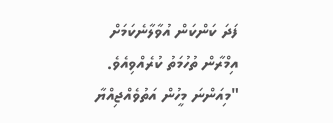ފަދަ ކަންކަން އުވާލާނެކަމަށް އިމްރާން ތުހުމަތު ކުރެއްވިއެވެ.
"މިއަންނަ މީހުން އަތުވެއްޖިއްޔާ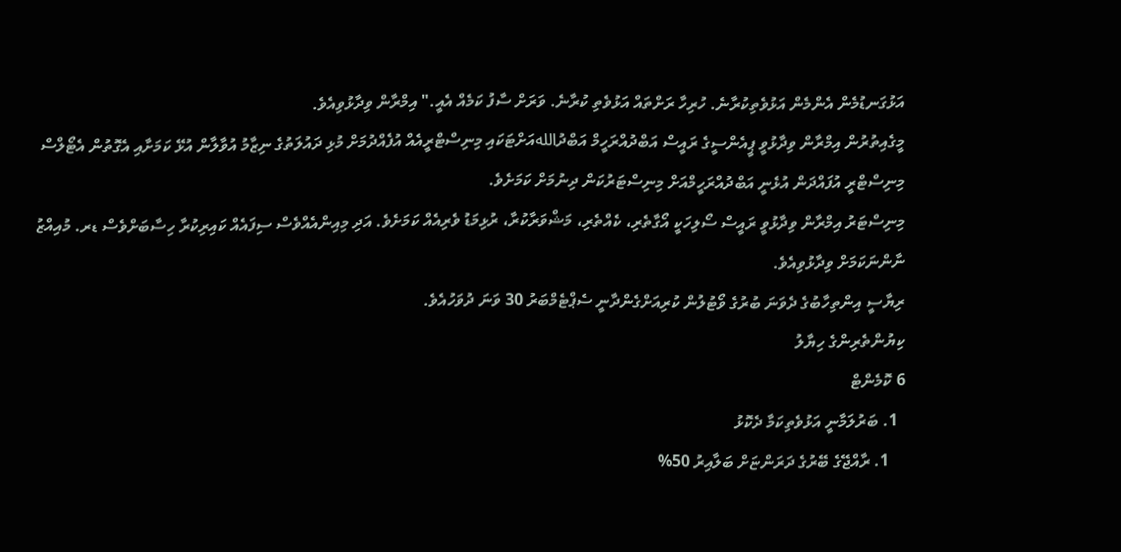އަޅުގަނޑުމެން އެންމެން އަޅުވެތިކުރާނެ. ހުރިހާ ރަށްތައް އަޅުވެތި ކުރާނެ. ވަރަށް ސާފު ކަމެއް އެއީ." އިމްރާން ވިދާޅުވިއެވެ.
މީގެއިތުރުން އިމްރާން ވިދާޅުވީ ޕީއެންސީގެ ރައީސް އަބްދުއްރަހީމް އަބްދުاللهއަށްޓަކައި މިނިސްޓްރީއެއް އުފެއްދުމަށް މުޅި ދައުލަތުގެ ނިޒާމު އުވާލާން އުޅޭ ކަމަށާއި އެގޮތުން އެޓޯލްސް މިނިސްޓްރީ އުފައްދަން އުޅެނީ އަބްދުއްރަހީމްއަށް މިނިސްޓަރުކަން ދިނުމަށް ކަމަށެވެ.
މިނިސްޓަރު އިމްރާން ވިދާޅުވީ ރައީސް ސޯލިހަކީ އޯގާތެރި، ކެއްތެރި، މަޝްވަރާކުރާ، ރުޅިމަޑު ވެރިއެއް ކަމަށެވެ. އަދި މިއިންއެއްވެސް ސިފައެއް ކައިރިކުރާ ހިސާބަށްވެސް ޑރ. މުއިއްޒު ނާންނަކަމަށް ވިދާޅުވިއެވެ.
ރިޔާސީ އިންތިހާބުގެ ދެވަނަ ބުރުގެ ވޯޓުލުން ކުރިއަށްގެންދާނީ ސެޕްޓެމްބަރު 30 ވަނަ ދުވަހުއެވެ.
ކިޔުންތެރިންގެ ހިޔާލު
6 ކޮމެންޓް
  1. ބަރުލަމާނީ އަޅުވެތިކަމާ ދެކޮޅު
    1. ރާއްޖޭގެ ބޭރުގެ ދަރަންޏަށް ބަލާއިރު 50%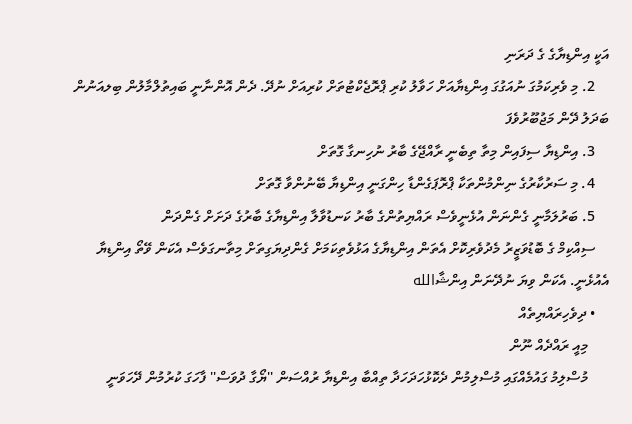އަކީ އިންޑިޔާގެ ގެ ދަރަނި
    2. މި ވެރިކަމުގަ ނުއަގުގަ އިންޑިޔާއަށް ހަވާލު ކުރި ޕްރޮޖެކްޓުތަށް ކުރިއަށް ނުދޭ. ދެން އޮންނާނީ ބައިތުލްމާލުން ބިލއަނުން ބަދަލު ދޭން މަޖުބޫރުވެފަ
    3. އިންޑިޔާ ސިފައިން މިތާ ތިބެނީ ރާއްޖޭގެ ބާރު ނުހިނގާ ގޮތަށް
    4. މި ސަރުކާރުގެ ނިންމުންތަކާ ޕްރޮޕަގެންޑާ ހިންގަނީ އިންޑިޔާ ބޭނުންވާ ގޮތަށް
    5. ބަރުލަމާނީ ގެންނަން އުޅެނީވެސް ރައްޔިތުންގެ ބާރު ކަނޑުވާލާ އިންޑިޔާގެ ބާރުގެ ދަށަށް ގެންދަން
    ސިއްކިމް ގެ ބޮޑުވަޒީރު މެދުވެރިކޮށް އެތަން އިންޑިޔާގެ އަޅުވެތިކަމަށް ގެންދިޔަގިތަށް މިތާނގަވެސް އެކަން ވޭތޯ އިންޑިޔާ އެއުޅެނީ. އެކަން ވިޔަ ނުދޭނަން އިންޝާالله
    • ދިވެހިރައްޔިތެއް
      މިއީ ރައްދެއް ނޫން
      މުސްލިމު ގައުމެއްގައި މުސްލިމުން ދެކޮޅުހަދަހަދާ ތިއްބާ އިންޑިޔާ ރުއްސަން ''ޔޯގާ ދުވަސް'' ފާހަގަ ކުރުމުން ދޭހަވަނީ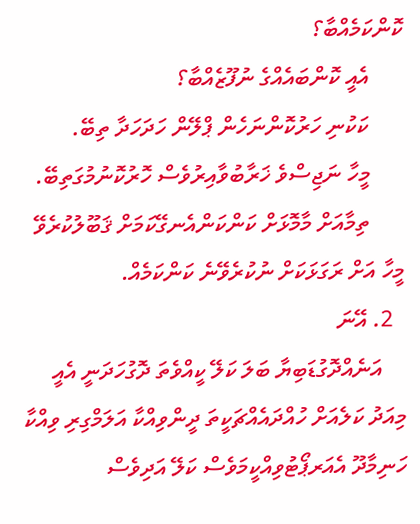ކޮންކަމެއްބާ؟
      އެއީ ކޮންބައެއްގެ ނުފޫޒެއްބާ؟
      ކަކުނި ހަރުކޮންނަހެން ޕްލޭން ހަދަހަދާ ތިބޭ.
      މީހާ ނަޖިސްވެ ޚަރާބުވާއިރުވެސް ހޮރުކޮނުމުގަތިބޭ.
      ތިމާއަށް މާމޮޅަށް ކަންކަންއެނގޭކަމަށް ޤަބޫލުކުރެވޭ މީހާ އަށް ރަގަޅަކަށް ނުކުރެވޭނެ ކަންކަމެއް.
  2. އޭނަ
    އަނެއްދޮގުޑަބިޔާ ބަލަ ކަލޭ ކީއްވެތަ ދޮގުހަދަނީ އެއީ މިއަދު ކަލެއަށް ހުއްދައެއްޗަކީތަ ދީންވިއްކާ އަލަމްގިރި ވިއްކާ ހަނިމާދޫ އެއަރޕޯޓުވިއްކީމަވެސް ކަލޭ އަދިވެސް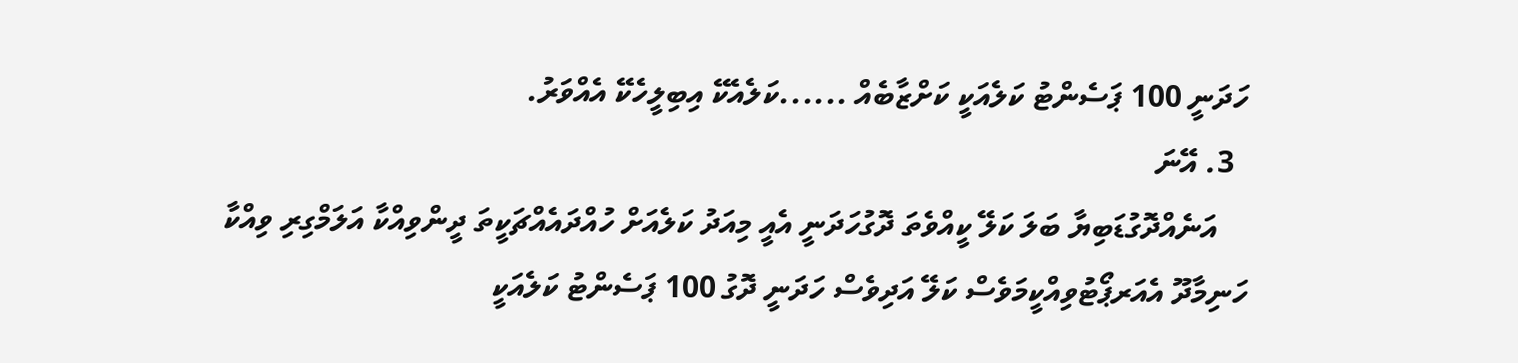ހަދަނީ 100 ޕަސެންޓު ކަލެއަކީ ކަށްޒާބެއް ......ކަލެއެކޭ އިބިލީހެކޭ އެއްވަރު.
  3. އޭނަ
    އަނެއްދޮގުޑަބިޔާ ބަލަ ކަލޭ ކީއްވެތަ ދޮގުހަދަނީ އެއީ މިއަދު ކަލެއަށް ހުއްދައެއްޗަކީތަ ދީންވިއްކާ އަލަމްގިރި ވިއްކާ ހަނިމާދޫ އެއަރޕޯޓުވިއްކީމަވެސް ކަލޭ އަދިވެސް ހަދަނީ ދޮގު 100 ޕަސެންޓު ކަލެއަކީ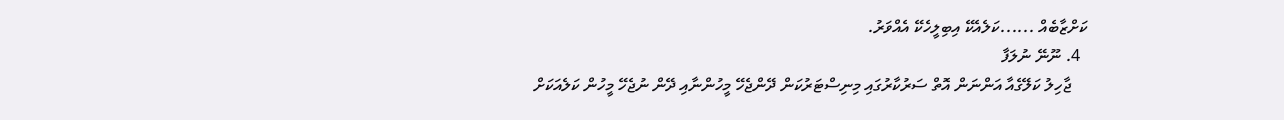ކަށްޒާބެއް ......ކަލެއެކޭ އިބިލީހެކޭ އެއްވަރު.
  4. ނޫނޭ ނުލަފާ
    ޖާހިލު ކަލޭގެއާ އަންނަން އޮތް ސަރުކާރުގައި މިނިސްޓަރުކަން ދޭންޖެހޭ މީހުންނާއި ދޭން ނުޖެހޭ މީހުން ކަލެއަކަށް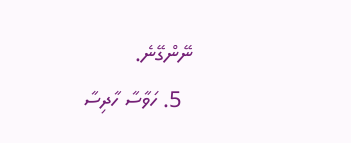ނޭންގޭނެ.
  5. ހަވާސާ ހާދިސާ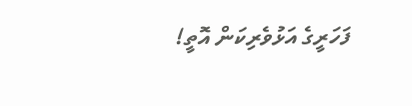ފަހަރީގެ އަޅުވެރިކަން އޮތީ!